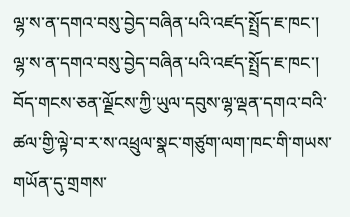ལྷ་ས་ན་དགའ་བསུ་བྱེད་བཞིན་པའི་འཛད་སྤྲོད་ཇ་ཁང་།
ལྷ་ས་ན་དགའ་བསུ་བྱེད་བཞིན་པའི་འཛད་སྤྲོད་ཇ་ཁང་།
བོད་གངས་ཅན་ལྗོངས་ཀྱི་ཡུལ་དབུས་ལྷ་ལྡན་དགའ་བའི་ཚལ་གྱི་ལྟེ་བ་ར་ས་འཕྲུལ་སྣང་གཙུག་ལག་ཁང་གི་གཡས་གཡོན་དུ་གྲགས་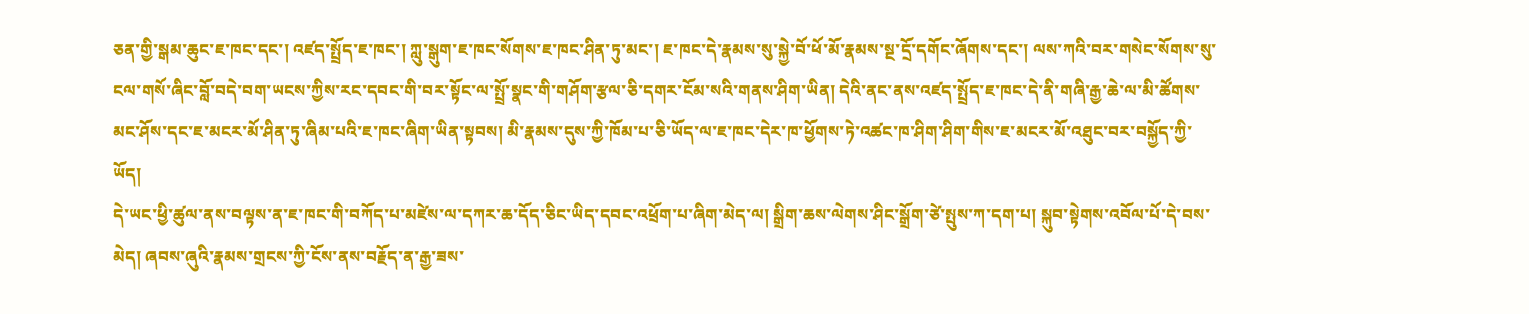ཅན་གྱི་སྒམ་ཆུང་ཇ་ཁང་དང་། འཛད་སྤྲོད་ཇ་ཁང་། ཀླུ་སྒུག་ཇ་ཁང་སོགས་ཇ་ཁང་ཤིན་ཏུ་མང་། ཇ་ཁང་དེ་རྣམས་སུ་སྐྱེ་བོ་ཕོ་མོ་རྣམས་སྔ་དྲོ་དགོང་ཞོགས་དང་། ལས་ཀའི་བར་གསེང་སོགས་སུ་ངལ་གསོ་ཞིང་བློ་བདེ་བག་ཡངས་ཀྱིས་རང་དབང་གི་བར་སྟོང་ལ་སྤྲོ་སྣང་གི་གཤོག་རྩལ་ཅི་དགར་ངོམ་སའི་གནས་ཤིག་ཡིན། དེའི་ནང་ནས་འཛད་སྤྲོད་ཇ་ཁང་དེ་ནི་གཞི་རྒྱ་ཆེ་ལ་མི་ཚོགས་མང་ཤོས་དང་ཇ་མངར་མོ་ཤིན་ཏུ་ཞིམ་པའི་ཇ་ཁང་ཞིག་ཡིན་སྟབས། མི་རྣམས་དུས་ཀྱི་ཁོམ་པ་ཅི་ཡོད་ལ་ཇ་ཁང་དེར་ཁ་ཕྱོགས་ཏེ་འཚང་ཁ་ཤིག་ཤིག་གིས་ཇ་མངར་མོ་འཐུང་བར་བསྐྱོད་ཀྱི་ཡོད།
དེ་ཡང་ཕྱི་ཚུལ་ནས་བལྟས་ན་ཇ་ཁང་གི་བཀོད་པ་མཛེས་ལ་དཀར་ཆ་དོད་ཅིང་ཡིད་དབང་འཕྲོག་པ་ཞིག་མེད་ལ། སྒྲིག་ཆས་ལེགས་ཤིང་སྒྲོག་ཙེ་སྤུས་ཀ་དག་པ། སྐུབ་སྟེགས་འབོལ་པོ་དེ་བས་མེད། ཞབས་ཞུའི་རྣམས་གྲངས་ཀྱི་ངོས་ནས་བརྗོད་ན་རྒྱ་ཟས་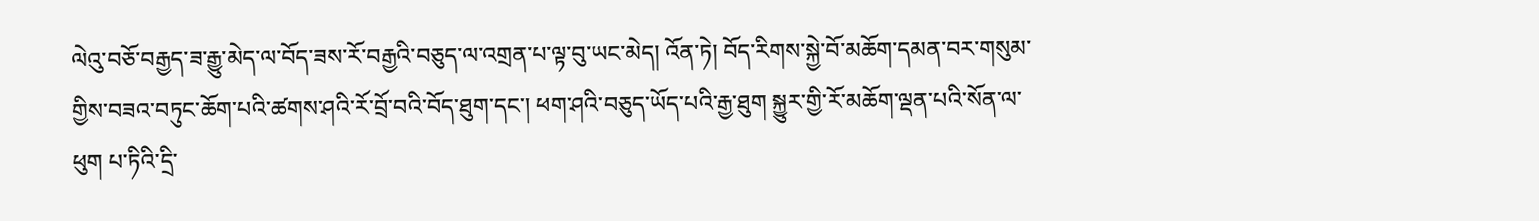ལེའུ་བཅོ་བརྒྱད་ཟ་རྒྱུ་མེད་ལ་བོད་ཟས་རོ་བརྒྱའི་བཅུད་ལ་འགྲན་པ་ལྟ་བུ་ཡང་མེད། འོན་ཏེ། བོད་རིགས་སྐྱེ་བོ་མཆོག་དམན་བར་གསུམ་གྱིས་བཟའ་བཏུང་ཆོག་པའི་ཚགས་ཤའི་རོ་བྲོ་བའི་བོད་ཐུག་དང་། ཕག་ཤའི་བཅུད་ཡོད་པའི་རྒྱ་ཐུག སྐྱུར་གྱི་རོ་མཆོག་ལྡན་པའི་སོན་ལ་ཕུག པ་ཏིའི་དྲི་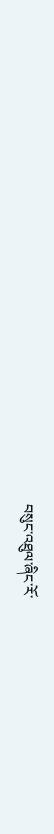བསུང་འཐུལ་ཞིང་རོ་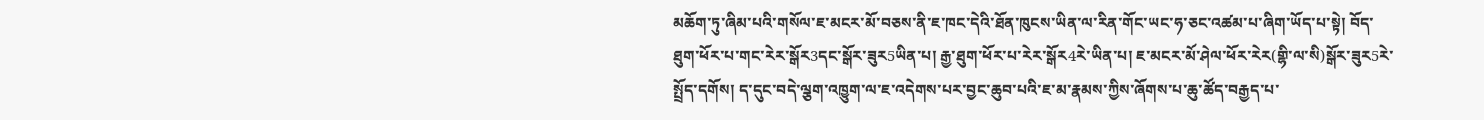མཆོག་ཏུ་ཞིམ་པའི་གསོལ་ཇ་མངར་མོ་བཅས་ནི་ཇ་ཁང་དེའི་ཐོན་ཁུངས་ཡིན་ལ་རིན་གོང་ཡང་ཧ་ཅང་འཚམ་པ་ཞིག་ཡོད་པ་སྟེ། བོད་ཐུག་ཕོར་པ་གང་རེར་སྒོར3དང་སྒོར་ཟུར5ཡིན་པ། རྒྱ་ཐུག་ཕོར་པ་རེར་སྒོར4རེ་ཡིན་པ། ཇ་མངར་མོ་ཤེལ་ཕོར་རེར(གྷི་ལ་སི)སྒོར་ཟུར5རེ་སྤྲོད་དགོས། ད་དུང་བདེ་ལྕག་འཁྱུག་ལ་ཇ་འདེགས་པར་བྱང་ཆུབ་པའི་ཇ་མ་རྣམས་ཀྱིས་ཞོགས་པ་ཆུ་ཚོད་བརྒྱད་པ་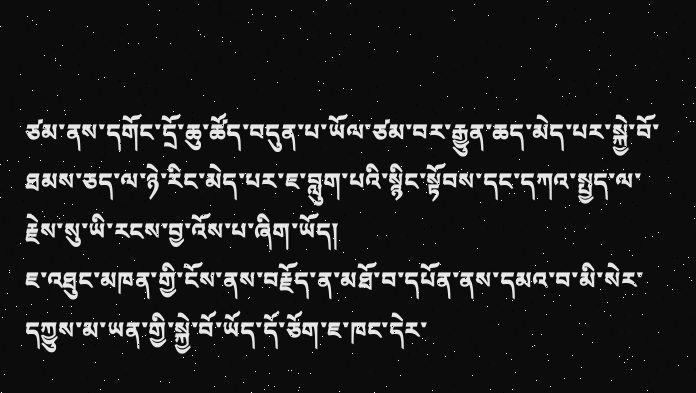ཙམ་ནས་དགོང་དྲོ་ཆུ་ཚོད་བདུན་པ་ཡོལ་ཙམ་བར་རྒྱུན་ཆད་མེད་པར་སྐྱེ་བོ་ཐམས་ཅད་ལ་ཉེ་རིང་མེད་པར་ཇ་བླུག་པའི་སྙིང་སྟོབས་དང་དཀའ་སྤྱད་ལ་རྗེས་སུ་ཡི་རངས་བྱ་འོས་པ་ཞིག་ཡོད།
ཇ་འཐུང་མཁན་གྱི་ངོས་ནས་བརྗོད་ན་མཐོ་བ་དཔོན་ནས་དམའ་བ་མི་སེར་དཀྱུས་མ་ཡན་གྱི་སྐྱེ་བོ་ཡོད་དོ་ཅོག་ཇ་ཁང་དེར་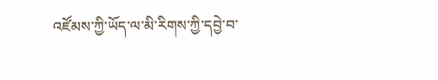འཛོམས་ཀྱི་ཡོད་ལ་མི་རིགས་ཀྱི་དབྱེ་བ་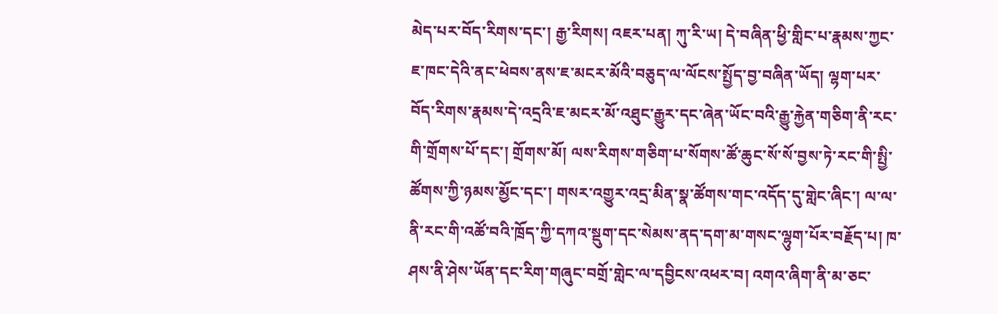མེད་པར་བོད་རིགས་དང་། རྒྱ་རིགས། འཇར་པན། ཀུ་རི་ཡ། དེ་བཞིན་ཕྱི་གླིང་པ་རྣམས་ཀྱང་ཇ་ཁང་དེའི་ནང་ཕེབས་ནས་ཇ་མངར་མོའི་བཅུད་ལ་ལོངས་སྤྱོད་བྱ་བཞིན་ཡོད། ལྷག་པར་བོད་རིགས་རྣམས་དེ་འདྲའི་ཇ་མངར་མོ་འཐུང་རྒྱུར་དང་ཞེན་ཡོང་བའི་རྒྱུ་རྐྱེན་གཅིག་ནི་རང་གི་གྲོགས་པོ་དང་། གྲོགས་མོ། ལས་རིགས་གཅིག་པ་སོགས་ཚོ་ཆུང་སོ་སོ་བྱས་ཏེ་རང་གི་སྤྱི་ཚོགས་ཀྱི་ཉམས་མྱོང་དང་། གསར་འགྱུར་འདྲ་མིན་སྣ་ཚོགས་གང་འདོད་དུ་གླེང་ཞིང་། ལ་ལ་ནི་རང་གི་འཚོ་བའི་ཁྲོད་ཀྱི་དཀའ་སྡུག་དང་སེམས་ནད་དག་མ་གསང་ལྷུག་པོར་བརྗོད་པ། ཁ་ཤས་ནི་ཤེས་ཡོན་དང་རིག་གཞུང་བགྲོ་གླེང་ལ་དབྱིངས་འཕར་བ། འགའ་ཞིག་ནི་མ་ཅང་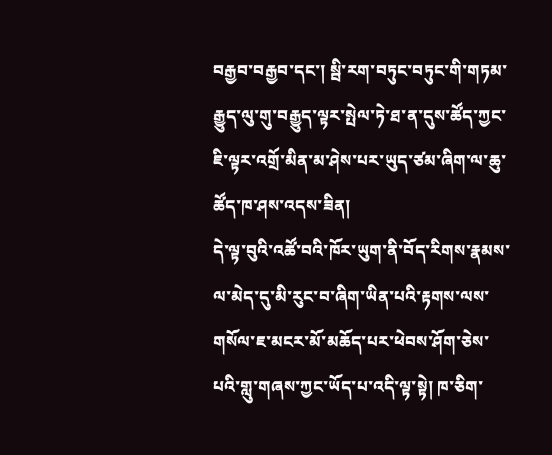བརྒྱབ་བརྒྱབ་དང་། སྦི་རག་བཏུང་བཏུང་གི་གཏམ་རྒྱུད་ལུ་གུ་བརྒྱུད་ལྟར་སྤེལ་ཏེ་ཐ་ན་དུས་ཚོད་ཀྱང་ཇི་ལྟར་འགྲོ་མིན་མ་ཤེས་པར་ཡུད་ཙམ་ཞིག་ལ་ཆུ་ཚོད་ཁ་ཤས་འདས་ཟིན།
དེ་ལྟ་བུའི་འཚོ་བའི་ཁོར་ཡུག་ནི་བོད་རིགས་རྣམས་ལ་མེད་དུ་མི་རུང་བ་ཞིག་ཡིན་པའི་རྟགས་ལས་གསོལ་ཇ་མངར་མོ་མཆོད་པར་ཕེབས་ཤོག་ཅེས་པའི་གླུ་གཞས་ཀྱང་ཡོད་པ་འདི་ལྟ་སྟེ། ཁ་ཅིག་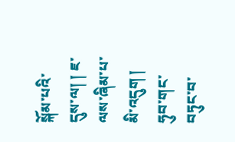སྐོམ་པའི་དུས་ལ། ། ཇ་ལས་ཞིམ་པ་མི་འདུག ། ཧུབ་གང་བཏུང་བ་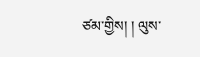ཙམ་གྱིས། ། ལུས་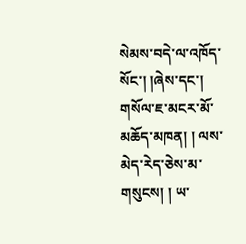སེམས་བདེ་ལ་འཁོད་སོང་། །ཞེས་དང་། གསོལ་ཇ་མངར་མོ་མཆོད་མཁན། ། ལས་མེད་རེད་ཅེས་མ་གསུངས། ། ཡ་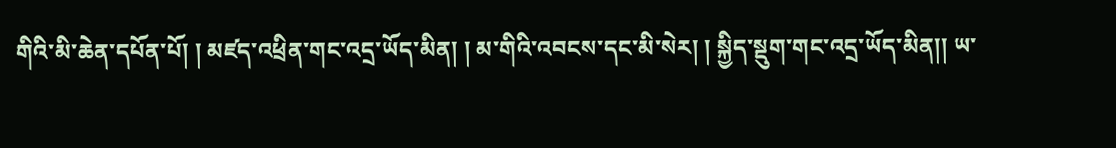གིའི་མི་ཆེན་དཔོན་པོ། ། མཛད་འཕྲིན་གང་འདྲ་ཡོད་མིན། ། མ་གིའི་འབངས་དང་མི་སེར། ། སྐྱིད་སྡུག་གང་འདྲ་ཡོད་མིན།། ཡ་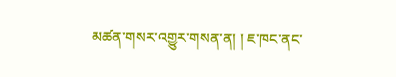མཚན་གསར་འགྱུར་གསན་ན། ། ཇ་ཁང་ནང་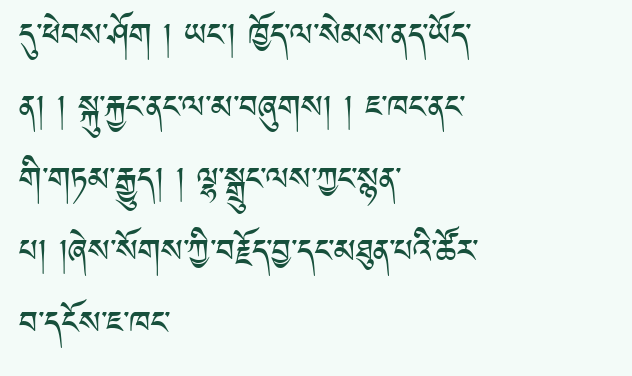དུ་ཕེབས་ཤོག ། ཡང་། ཁྱོད་ལ་སེམས་ནད་ཡོད་ན། ། སྐུ་རྐྱང་ནང་ལ་མ་བཞུགས། ། ཇ་ཁང་ནང་གི་གཏམ་རྒྱུད། ། ལྷ་སྒྲུང་ལས་ཀྱང་སྙན་པ། །ཞེས་སོགས་ཀྱི་བརྗོད་བྱ་དང་མཐུན་པའི་ཚོར་བ་དངོས་ཇ་ཁང་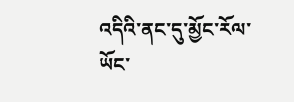འདིའི་ནང་དུ་མྱོང་རོལ་ཡོང་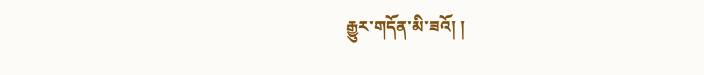རྒྱུར་གདོན་མི་ཟའོ། །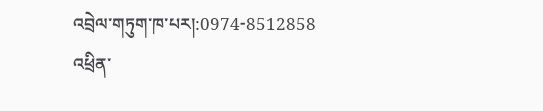འབྲེལ་གཏུག་ཁ་པར།:0974-8512858
འཕྲིན་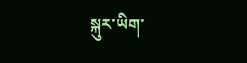སྐུར་ཡིག་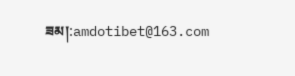ཟམ།:amdotibet@163.com